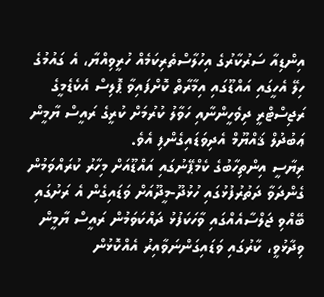އިންޑިއާ ސަރުކާރުގެ އިހުލާސްތެރިކަމެއް ހުރީވިއްޔާ، އެ ގައުމުގެ ހިލޭ އެހީގައި އައްޑޫގައި އިމާރާތް ކޮށްފައިވާ ޕޮލިސް އެކެޑެމީގެ ރަޖިސްޓްރީ ދިވެހީންނާއި ހަވާލު ކުރުމަށް ކުރީގެ ރައީސް ޔާމީން ޢަބުދުލް ޤައްޔޫމް އެދިވަޑައިގެންފި އެވެ.
ރިޔާސީ އިންތިހާބުގެ ކެމްޕޭނުގައި އައްޑޫއަށް މިހާރު ކުރައްވަމުން ގެންދަވާ ދަތުރުފުޅުގައި ހުޅުދޫ-މީދޫއަށް ވަޑައިގެން އެ ރަށުގައި ބޭއްވި ޖަލްސާއެއްގައި ވާހަކަފުޅު ދައްކަވަމުން ރައީސް ޔާމީން ވިދާޅުވީ، ކާރުގައި ވަޑައިގަންނަވާއިރު އެއްކޮޅުން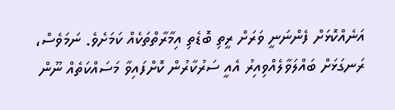އަނެއްކޮޅަށް ފެންނަނީ ވަރަށް ރީތި ބޮޑެތި އިމާރާތްތަކެއް ކަމަށެވެ. ނަމަވެސް، ރަނގަޅަށް ބައްލަވާލެއްވިއިރު އެއީ ސަރުކާރުން ކޮށްފައިވާ މަސައްކަތެއް ނޫން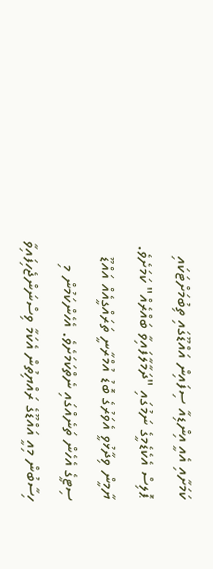ކަމަށާއި އެއީ އިންޑިއާ ސިފައިން އައްޑޫގައި ތިބުމަށްޓަކައި ޕޮލިސް އެކެޑެމީގެ ނަމުގައި "ދަމާލާފައިވާ ބައްރެއް" ކަމަށެވެ.
ޔާމީން ވިދާޅުވީ އެވަރުގެ ބޮޑު އުމްރާނީ ތަރައްގީއެއް އައްޑޫ ސިޓީގެ އެހެން ތަނެއްގައި ނެތްކަމަށެވެ. އެހެންކަމުން މި ހިސާބުން މިއީ އައްޑޫގެ ރައްޔިތުން އެކަމާ ވިސްނަންޖެހިފައިވާ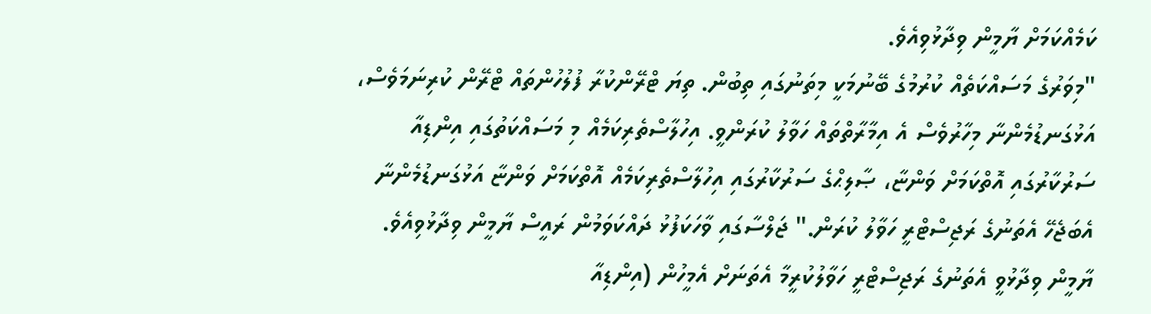ކަމެއްކަމަށް ޔާމީން ވިދާޅުވިއެވެ.
"މިވަރުގެ މަސައްކަތެއް ކުރުމުގެ ބޭނުމަކީ މިތަނުގައި ތިބުން. ތިޔަ ޓްރޭންކުރާ ފުލުހުންތައް ޓްރޭން ކުރިނަމަވެސް، އަޅުގަނޑުމެންނާ މިހާރުވެސް އެ އިމާރާތްތައް ހަވާލު ކުރަންވީ. އިހުލާސްތެރިކަމެއް މި މަސައްކަތުގައި އިންޑިއާ ސަރުކާރުގައި އޮތްކަމަށް ވަންޏާ، ޞާލިޙްގެ ސަރުކާރުގައި އިހުލާސްތެރިކަމެއް އޮތްކަމަށް ވަންޏާ އަޅުގަނޑުމެންނާ އެބަޖެހޭ އެތަނުގެ ރަޖިސްޓްރީ ހަވާލު ކުރަން." ޖަލްސާގައި ވާހަކަފުޅު ދައްކަވަމުން ރައީސް ޔާމީން ވިދާޅުވިއެވެ.
ޔާމީން ވިދާޅުވީ އެތަނުގެ ރަޖިސްޓްރީ ހަވާލުކުރީމާ އެތަނަށް އެމީހުން (އިންޑިއާ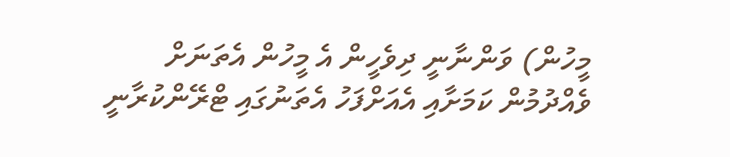މީހުން) ވަންނާނީ ދިވެހީން އެ މީހުން އެތަނަށް ވެއްދުމުން ކަމަށާއި އެއަށްފަހު އެތަނުގައި ޓްރޭންކުރާނީ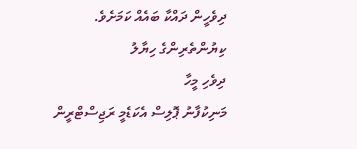ދިވެހީން ދައްކާ ބައެއް ކަމަށެވެ.
ކިޔުންތެރިންގެ ހިޔާލު
ދިވެހި މީހާ
މަނިކުފާނު ޕޮލިސް އެކަޑެމީ ރަޖިސްޓްރީން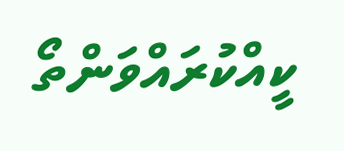ކީއްކުރައްވަންތޯ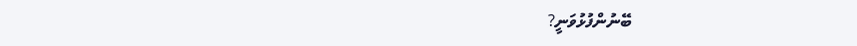ބޭނުންފުޅުވަނީ?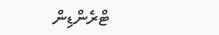ޓްރެންޑިން